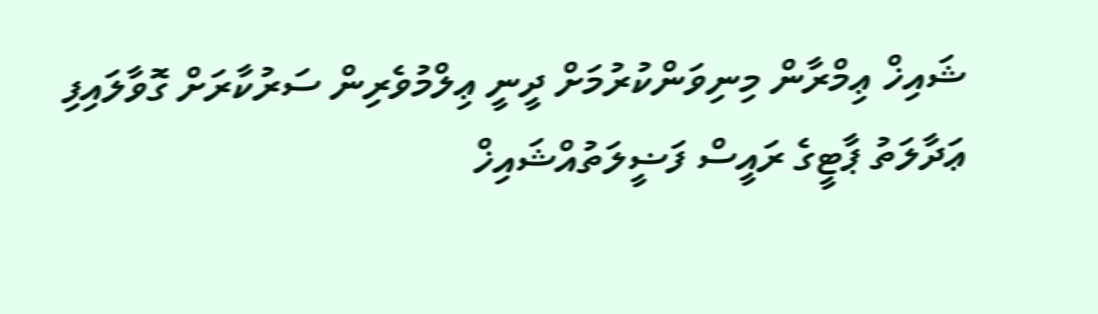ޝައިޚް ޢިމްރާން މިނިވަންކުރުމަށް ދީނީ ޢިލްމުވެރިން ސަރުކާރަށް ގޮވާލައިފި
ޢަދާލަތު ޕާޓީގެ ރައީސް ފަޟީލަތުއްޝައިޚް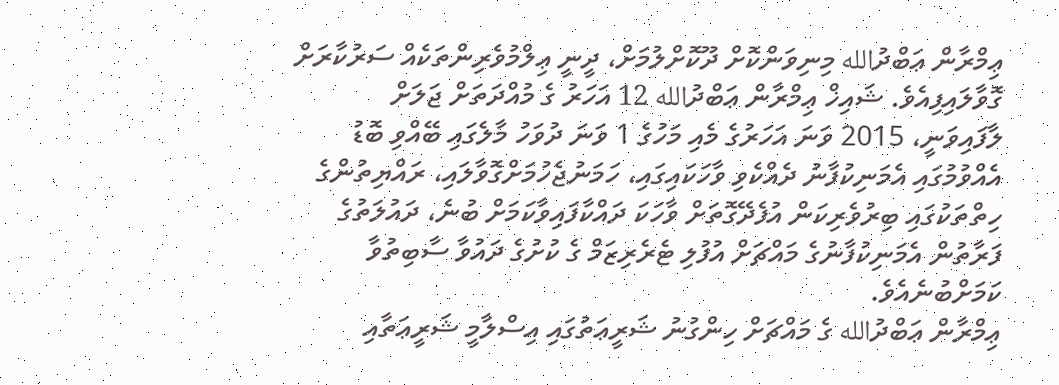ޢިމްރާން ޢަބްދުالله މިނިވަންކޮށް ދޫކޮށްލުމަށް، ދީނީ ޢިލްމުވެރިންތަކެއް ސަރުކާރަށް ގޮވާލައިފިއެވެ. ޝައިޚް ޢިމްރާން ޢަބްދުالله 12 އަހަރު ގެ މުއްދަތަށް ޖަލަށް ލާފައިވަނީ، 2015 ވަނަ އަހަރުގެ މެއި މަހުގެ 1 ވަނަ ދުވަހު މާލެގައި ބޭއްވި ބޮޑު އެއްވުމުގައި އެމަނިކުފާނު ދެއްކެވި ވާހަކައިގައި، ހަމަނުޖެހުމަށްގޮވާލައި، ރައްޔިތުންގެ ހިތްތަކުގައި ބިރުވެރިކަން އުފެދޭގޮތަށް ވާހަކަ ދައްކާފައިވާކަމަށް ބުނެ، ދައުލަތުގެ ފަރާތުން އެމަނިކުފާނުގެ މައްޗަށް އުފުލި ޓެރެރިޒަމް ގެ ކުށުގެ ދައުވާ ސާބިތުވާ ކަމަށްބުނެއެވެ.
ޢިމްރާން ޢަބްދުالله ގެ މައްޗަށް ހިންގުނު ޝަރީޢަތުގައި އިސްލާމީ ޝަރީޢަތާއި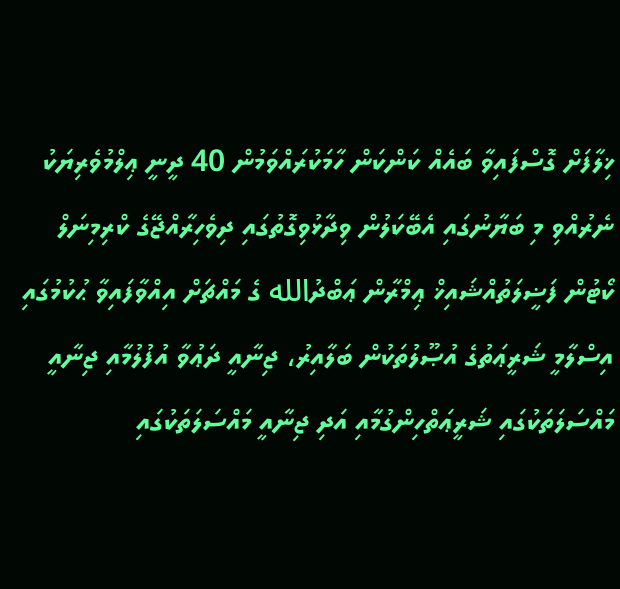ޚިލާފަށް ގޮސްފައިވާ ބައެއް ކަންކަން ހާމަކުރައްވަމުން 40 ދީނީ ޢިލްމުވެރިޔަކު ނެރުއްވި މި ބަޔާނުގައި އެބޭކަލުން ވިދާޅުވިގޮތުގައި ދިވެހިރާއްޖޭގެ ކްރިމިނަލް ކޯޓުން ފަޟީލަތުއްޝައިޚް ޢިމްރާން ޢަބްދުالله ގެ މައްޗަށް އިއްވާފައިވާ ޙުކުމުގައި އިސްލާމީ ޝަރީޢަތުގެ އުޞޫލުތަކުން ބަލާއިރު، ޖިނާއީ ދަޢުވާ އުފުލުމާއި ޖިނާއީ މައްސަލަތަކުގައި ޝަރީޢަތްހިންގުމާއި އަދި ޖިނާއީ މައްސަލަތަކުގައި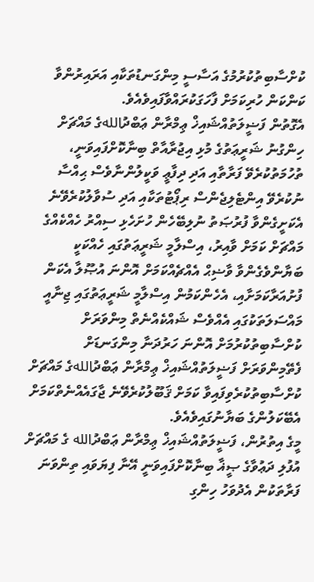ކުށްސާބިތުކުރުމުގެ އަސާސީ މިންގަނޑުތަކާއި އަރައިރުންވާ ކަންކަން ހުރިކަމަށް ފާހަގަކުރައްވާފައިވެއެވެ.
އެގޮތުން ފަޟީލަތުއްޝައިޚް ޢިމްރާން ޢަބްދުاللهގެ މައްޗަށް ހިންގުނު ޝަރީޢަތުގެ މުޅި އިޖުރާއާތް ބިނާކޮށްފައިވަނީ، ތުހުމަތުކުރެވޭ ފަރާތާއި އަދި ދިފާޢީ ވަކީލުންނާވެސް ޙިއްސާ ނުކުރެވޭ އިންޓެލިޖެންސް ރިޕޯޓުތަކާއި އަދި ސުވާލުކުރެވޭނެ އެކަށީގެންވާ ފުރުޞަތު ނުލިބޭހެން ހުށަހެޅި ސިއްރު ހެއްކެއްގެ މައްޗަށް ކަމަށް ވާއިރު، އިސްލާމީ ޝަރީޢަތުގައި ހެއްކަކީ ބަޔާންވެގެންވާ ވާޟިޙް އެއްޗެއްކަމަށް އޮންނަ އުޞޫލާ އެކަން ފުށުއަރާކަމަށާއި، އެހެންކަމުން އިސްލާމީ ޝަރީޢަތުގައި ޖިނާއީ މައްސަލަތަކުގައި އެއްވެސް ޝައްކެއްނެތް މިންވަރަށް ކުށްސާބިތުކުރުމަށް އޮންނަ ހަރުދަނާ މިންގަނޑަށް ފެތޭމިންވަރަށް ފަޟީލަތުއްޝައިޚް ޢިމްރާން ޢަބްދުاللهގެ މައްޗަށް ކުށްސާބިތުކުރެވިފައިވާ ކަމަށް ޤަބޫލުކުރެވޭނެ ޖާގައެއްނެތްކަމަށް އެބޭކަލުންގެ ބަޔާނުގައިވެއެވެ.
މީގެ އިތުރުން، ފަޟީލަތުއްޝައިޚް ޢިމްރާން ޢަބްދުالله ގެ މައްޗަށް އުފުލި ދަޢުވާގެ ޞީޣާ ބިނާކޮށްފައިވަނީ އޭނާ ފިޔަވައި ތިންވަނަ ފަރާތަކުން އެދުވަހު ހިންގި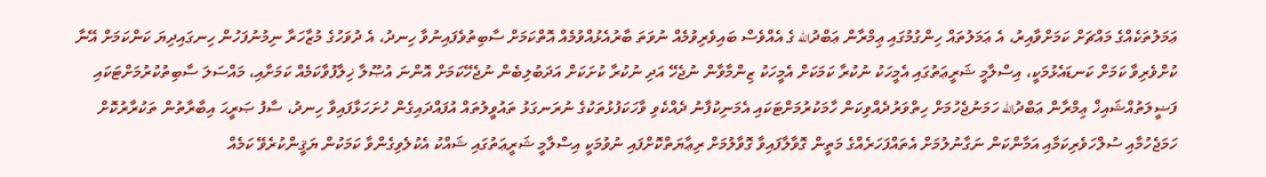ޢަމަލުތަކެއްގެ މައްޗަށް ކަމަށްވާއިރު، އެ ޢަމަލުތައް ހިންގުމުގައި ޢިމްރާން ޢަބްދުالله ގެ އެއްވެސް ބައިވެރިވުމެއް ނުވަތަ ބާރުއެޅުއްވުމެއް އޮތްކަމަށް ސާބިތުވެފައިނުވާ ހިނދު، އެ ދުވަހުގެ މުޒާހަރާ ނިމުނުފަހުން ހިނގައިދިޔަ ކަންކަމަށް އޭނާ ކުށްވެރިވާ ކަމަށް ކަނޑައެޅުމަކީ، އިސްލާމީ ޝަރީޢަތުގައި އެމީހަކު ނުކުރާ ކަމަކަށް އެމީހަކު ޒިންމާވާން ނުޖެހޭ އަދި ނުކުރާ ކުށަކަށް އަދަބުލިބެން ނުޖެހޭކަމަށް އޮންނަ އުޞޫލާ ޚިލާފުވާކަމެއް ކަމަށާއި، މައްސަލަ ސާބިތުކުރުމަށްޓަކައި ފަޟީލަތުއްޝައިޚް ޢިމްރާން ޢަބްދުالله ހަމަނުޖެހުމަށް ހިތްވަރުދެއްވިކަން ހާމަކުރުމަށްޓަކައި އެމަނިކުފާނު ދެއްކެވި ވާހަކަފުޅުތަކުގެ ނުރަނގަޅު ތައުވީލުތައް އުފައްދައިގެން ހުށަހަޅާފައިވާ ހިނދު، ސާފު ޞަރީޙަ އިބާރާތުން ތަކުރާރުކޮށް ހަމަޖެހުމާއި ސުލްހަވެރިކަމާއި އަމާންކަން ނަގާނުލުމަށް އެތައްފަހަރެއްގެ މަތީން ގޮވާލާފައިވާ ގޮވާލުމަށް ރިޢާޔަތްކޮށްފައި ނުވުމަކީ އިސްލާމީ ޝަރީޢަތުގައި ޝައްކު އެކުލެވިގެންވާ ކަމަކުން ޔަޤީންކުރެވޭ ކަމެއް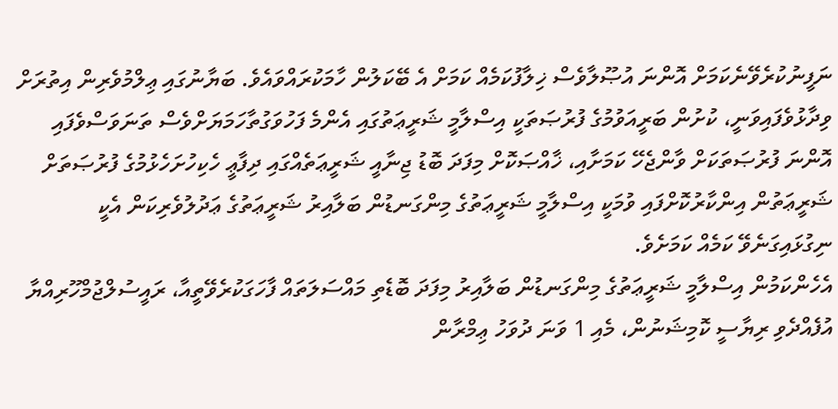ނަފީނުކުރެވޭނެކަމަށް އޮންނަ އުޞޫލާވެސް ޚިލާފުކަމެއް ކަމަށް އެ ބޭކަލުން ހާމަކުރައްވައެވެ. ބަޔާނުގައި ޢިލްމުވެރިން އިތުރަށް ވިދާޅުވެފައިވަނީ، ކުށުން ބަރީއަވުމުގެ ފުރުޞަތަކީ އިސްލާމީ ޝަރީޢަތުގައި އެންމެ ފަހުވަގުތާހަމަޔަށްވެސް ތަނަވަސްވެފައި އޮންނަ ފުރުޞަތަކަށް ވާންޖެހޭ ކަމަށާއި، ޚާއްޞަކޮށް މިފަދަ ބޮޑު ޖިނާއީ ޝަރީޢަތެއްގައި ދިފާޢީ ހެކިހުށަހެޅުމުގެ ފުރުޞަތަށް ޝަރީޢަތުން އިންކާރުކޮށްފައި ވުމަކީ އިސްލާމީ ޝަރީޢަތުގެ މިންގަނޑުން ބަލާއިރު ޝަރީޢަތުގެ ޢަދުލުވެރިކަން އެކީ ނިގުޅައިގަނެވޭ ކަމެއް ކަމަށެވެ.
އެހެންކަމުން އިސްލާމީ ޝަރީޢަތުގެ މިންގަނޑުން ބަލާއިރު މިފަދަ ބޮޑެތި މައްސަލަތައް ފާހަގަކުރެވޭތީއާ، ރައީސުލްޖުމްހޫރިއްޔާ އުފެއްދެވި ރިޔާސީ ކޮމިޝަނުން، މެއި 1 ވަނަ ދުވަހު ޢިމްރާން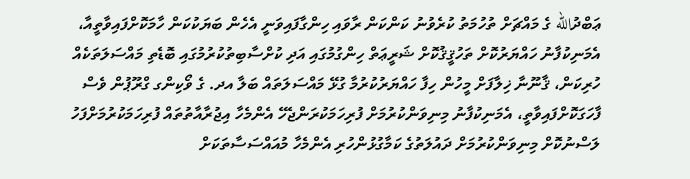ޢަބްދުالله ގެ މައްޗަށް ތުހުމަތު ކުރެވުނު ކަންކަން ރާވައި ހިންގާފައިވަނީ އެހެން ބަޔަކުކަން ހާމަކޮށްފައިވާތީއާ، އެމަނިކުފާނު ހައްޔަރުކޮށް ތަހުޤީޤުކޮށް ޝަރީޢަތް ހިންގުމުގައި އަދި ކުށްސާބިތުކުރުމުގައި ބޮޑެތި މައްސަލަތަކެއް ހުރިކަން، ޤާނޫނާ ޚިލާފަށް މީހުން ހިފާ ހައްޔަރުކުރުމާ ގުޅޭ މައްސަލަތައް ބަލާ އދ. ގެ ވޯކިންގ ގްރޫޕުން ވެސް ފާހަގަކޮށްފައިވާތީ، އެމަނިކުފާނު މިނިވަންކުރުމަށް ފުރިހަމަކުރަންޖެހޭ އެންމެހާ އިޖުރާއާތުތައް ފުރިހަމަކުރުމަށްފަހު ލަސްނުކޮށް މިނިވަންކުރުމަށް ދައުލަތުގެ ކަމާގުޅުންހުރި އެންމެހާ މުއައްސަސާތަކަށް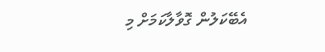އެބޭކަލުން ގޮވާލާކަމަށް މި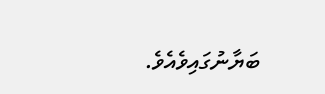ބަޔާނުގައިވެއެވެ.